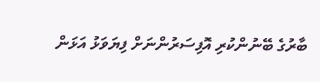ބާރުގެ ބޭނުންކުރި އޮފިސަރުންނަށް ފިޔަވަޅު އަޅަން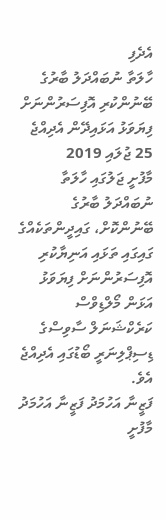އެދެފި
ހާލަތާ ނުބައްދަލު ބާރުގެ ބޭނުންކުރި އޮފިސަރުންނަށް ފިޔަވަޅު އަޅައިދޭން އެދިއްޖެ
25 ޖުލައި 2019
މާފުށީ ޖަލުގައި ހާލަތާ ނުބައްދަލު ބާރުގެ ބޭނުންކޮށް، ގައިދީންތަކެއްގެ ގައިގައި ތަޅައި އަނިޔާކުރި އޮފިސަރުންނަށް ފިޔަވަޅު އަޅަން މޯލްޑިވްސް ކަރެކްޝަނަލް ސާވިސްގެ ޑިސިޕްލިނަރީ ބޯޑުގައި އެދިއްޖެ އެވެ.
ފަޒީނާ އަހުމަދު ފަޒީނާ އަހުމަދު
މާފުށީ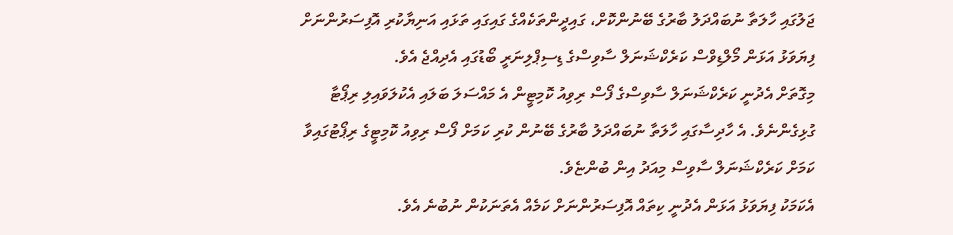ޖަލުގައި ހާލަތާ ނުބައްދަލު ބާރުގެ ބޭނުންކޮށް، ގައިދީންތަކެއްގެ ގައިގައި ތަޅައި އަނިޔާކުރި އޮފިސަރުންނަށް ފިޔަވަޅު އަޅަން މޯލްޑިވްސް ކަރެކްޝަނަލް ސާވިސްގެ ޑިސިޕްލިނަރީ ބޯޑުގައި އެދިއްޖެ އެވެ.
މިގޮތަށް އެދުނީ ކަރެކްޝަނަލް ސާވިސްގެ ފޯސް ރިވިއު ކޮމިޓީން އެ މައްސަލަ ބަލައި އެކުލަވައިލި ރިޕޯޓާ ގުޅިގެންނެވެ. އެ ހާދިސާގައި ހާލަތާ ނުބައްދަލު ބާރުގެ ބޭނުން ކުރި ކަމަށް ފޯސް ރިވިއު ކޮމިޓީގެ ރިޕޯޓުގައިވާ ކަމަށް ކަރެކްޝަނަލް ސާވިސް މިއަދު އިން ބުންޏެވެ.
އެކަމަކު ފިޔަވަޅު އަޅަން އެދުނީ ކިތައް އޮފިސަރުންނަށް ކަމެއް އެތަނަކުން ނުބުނެ އެވެ.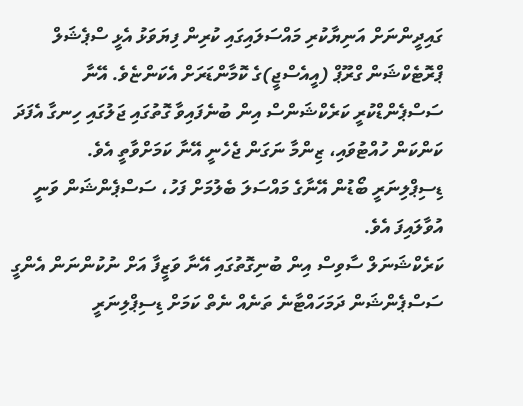ގައިދީންނަށް އަނިޔާކުރި މައްސަލައިގައި ކުރިން ފިޔަވަޅު އެޅީ ސްޕެޝަލް ޕްރޮޓެކްޝަން ގްރޫޕް (އީއެސްޖީ)ގެ ކޮމާންޑަރަށް އެކަންޏެވެ. އޭނާ ސަސްޕެންޑްކުރީ ކަރެކްޝަންސް އިން ބުނެފައިވާ ގޮތުގައި ޖަލުގައި ހިނގާ އެފަދަ ކަންކަން ހުއްޓުވައި، ޒިންމާ ނަގަން ޖެހެނީ އޭނާ ކަމަށްވާތީ އެވެ.
ޑިސިޕްލިނަރީ ބޯޑުން އޭނާގެ މައްސަލަ ބެލުމަށް ފަހު، ސަސްޕެންޝަން ވަނީ އުވާލައިފަ އެވެ.
ކަރެކްޝަނަލް ސާވިސް އިން ބުނިގޮތުގައި އޭނާ ވަޒީފާ އަށް ނުކުންނަން އެންގީ ސަސްޕެންޝަން ދަމަހައްޓާނެ ތަނެއް ނެތް ކަމަށް ޑިސިޕްލިނަރީ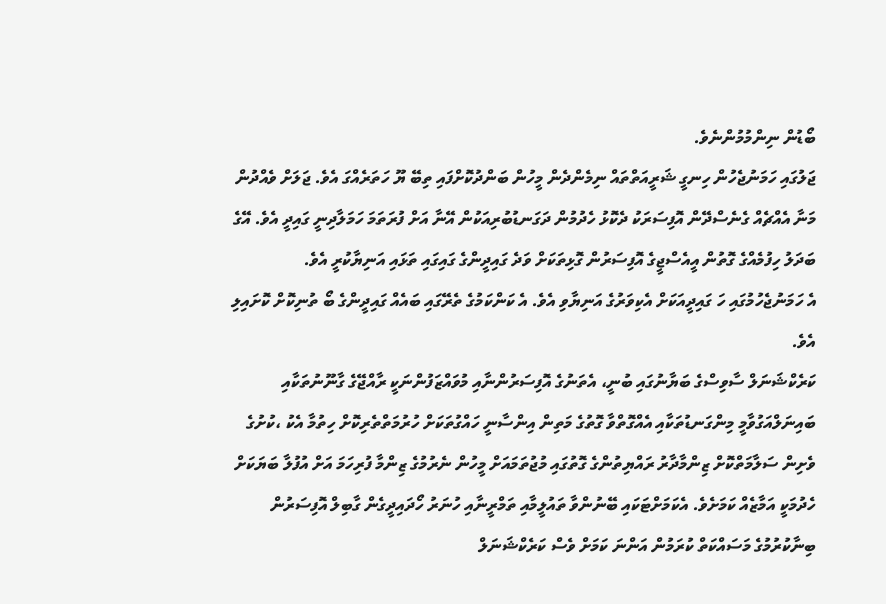ބޯޑުން ނިންމުމުންނެވެ.
ޖަލުގައި ހަމަނުޖެހުން ހިނގީ ޝަރީއަތްތައް ނިމެންދެން މީހުން ބަންދުކޮށްފައި ތިބޭ ޔޫ ހަތަރެއްގަ އެވެ. ޖަލަށް ވެއްދުން މަނާ އެއްޗެއް ގެނެސްދޭން އޮފިސަރަކު ދެކޮޅު ހެދުމުން ދަގަނޑުބުރިއަކުން އޭނާ އަށް ފުރަތަމަ ހަމަލާދިނީ ގައިދީ އެވެ. އޭގެ ބަދަލު ހިފުމެއްގެ ގޮތުން އީއެސްޖީގެ އޮފިސަރުން ގޮޅިތަކަށް ވަދެ ގައިދީންގެ ގައިގައި ތަޅައި އަނިޔާކުރީ އެވެ.
އެ ހަމަނުޖެހުމުގައި ހަ ގައިދީއަކަށް އެކިވަރުގެ އަނިޔާވި އެވެ. އެ ކަންކަމުގެ ތެރޭގައި ބައެއް ގައިދީންގެ ބޯ ތުނިކޮށް ކޮށައިލި އެވެ.
ކަރެކްޝަނަލް ސާވިސްގެ ބަޔާނުގައި ބުނީ، އެތަނުގެ އޮފިސަރުންނާއި މުވައްޒަފުންނަކީ ރާއްޖޭގެ ގާނޫނުތަކާއި ބައިނަލްއަގުވާމީ މިންގަނޑުތަކާއި އެއްގޮތްވާ ގޮތުގެ މަތިން އިންސާނީ ހައްގުތަކަށް ހުރުމަތްތެރިކޮށް ހިތުމާ އެކު ،ކުށުގެ ވެށިން ސަލާމަތްކޮށް ޒިންމާދާރު ރައްޔިތުންގެ ގޮތުގައި މުޖުތަމައަށް މީހުން ނެރުމުގެ ޒިންމާ ފުރިހަމަ އަށް އުފުލާ ބަޔަކަށް ހެދުމަކީ އަމާޒެއް ކަމަށެވެ. އެކަމަށްޓަކައި ބޭނުންވާ ތައުލީމާއި ތަމްރީނާއި ހުނަރު ހޯދައިދީގެން ގާބިލް އޮފިސަރުން ބިނާކުރުމުގެ މަސައްކަތް ކުރަމުން އަންނަ ކަމަށް ވެސް ކަރެކްޝަނަލް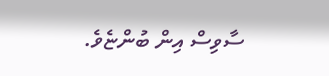ސާވިސް އިން ބުންޏެވެ.